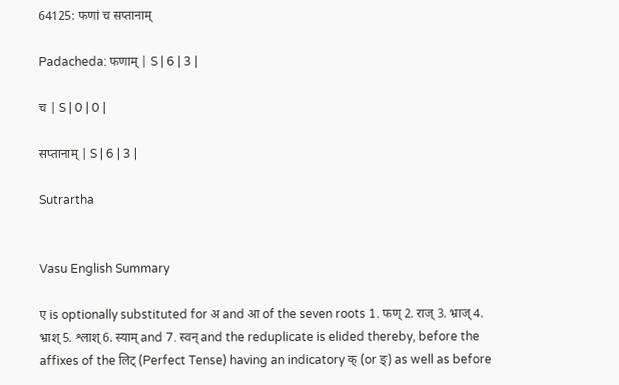64125: फणां च सप्तानाम्

Padacheda: फणाम् | S | 6 | 3 |

च | S | 0 | 0 |

सप्तानाम् | S | 6 | 3 |

Sutrartha


Vasu English Summary

ए is optionally substituted for अ and आ of the seven roots 1. फण् 2. राज् 3. भ्राज् 4. भ्राश् 5. श्लाश् 6. स्याम् and 7. स्वन् and the reduplicate is elided thereby, before the affixes of the लिट् (Perfect Tense) having an indicatory क् (or ङ्) as well as before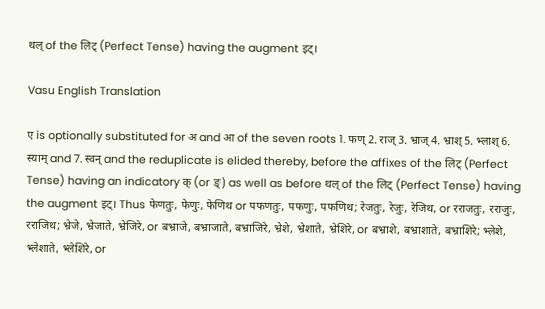थल् of the लिट् (Perfect Tense) having the augment इट्।

Vasu English Translation

ए is optionally substituted for अ and आ of the seven roots 1. फण् 2. राज् 3. भ्राज् 4. भ्राश् 5. भ्लाश् 6. स्याम् and 7. स्वन् and the reduplicate is elided thereby, before the affixes of the लिट् (Perfect Tense) having an indicatory क् (or ङ्) as well as before थल् of the लिट् (Perfect Tense) having the augment इट्। Thus फेणतुः, फेणुः, फेणिथ or पफणतुः, पफणुः, पफणिथ; रेजतुः, रेजुः, रेजिथ, or रराजतुः, रराजुः, रराजिथ; भ्रेजे, भ्रेजाते, भ्रेजिरे, or बभ्राजे, बभ्राजाते, बभ्राजिरे, भ्रेशे, भ्रेशाते, भ्रेशिरे, or बभ्राशे, बभ्राशाते, बभ्राशिरे; भ्लेशे, भ्लेशाते, भ्लेशिरे, or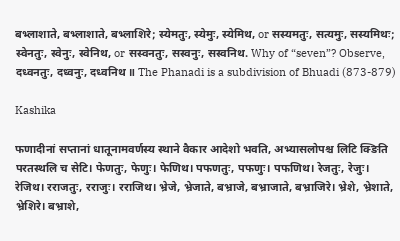बभ्लाशाते, बभ्लाशाते, बभ्लाशिरे; स्येमतुः, स्येमुः, स्येमिथ, or सस्यमतुः, सत्यमुः, सस्यमिथः; स्वेनतुः, स्वेनुः, स्वेनिथ, or सस्वनतुः, सस्वनुः, सस्वनिथ. Why of “seven”? Observe, दध्वनतुः, दध्वनुः, दध्वनिथ ॥ The Phanadi is a subdivision of Bhuadi (873-879)

Kashika

फणादीनां सप्तानां धातूनामवर्णस्य स्थाने वैकार आदेशो भवति, अभ्यासलोपश्च लिटि क्ङिति परतस्थलि च सेटि। फेणतुः, फेणुः। फेणिथ। पफणतुः, पफणुः। पफणिथ। रेजतुः, रेजुः। रेजिथ। रराजतुः, रराजुः। रराजिथ। भ्रेजे, भ्रेजाते, बभ्राजे, बभ्राजाते, बभ्राजिरे। भ्रेशे, भ्रेशाते, भ्रेशिरे। बभ्राशे,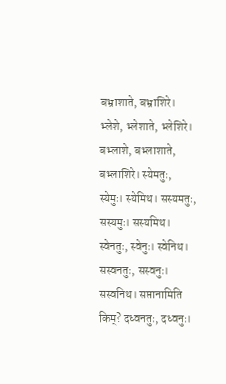बभ्राशाते, बभ्राशिरे। भ्लेशे, भ्लेशाते, भ्लेशिरे। बभ्लाशे, बभ्लाशाते, बभ्लाशिरे। स्येमतुः, स्येमुः। स्येमिथ। सस्यमतुः, सस्यमुः। सस्यमिथ। स्वेनतुः, स्वेनुः। स्वेनिथ। सस्वनतुः, सस्वनुः। सस्वनिथ। सप्तानामिति किम्? दध्वनतुः, दध्वनुः।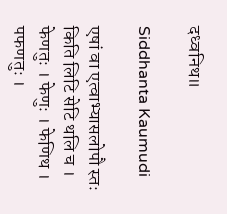दध्वनिथ॥

Siddhanta Kaumudi

एषां वा एत्वाभ्यासलोपौ स्तः किति लिटि सेटि थलि च । फेणतुः । फेणुः । फेणिथ । पफणतुः ।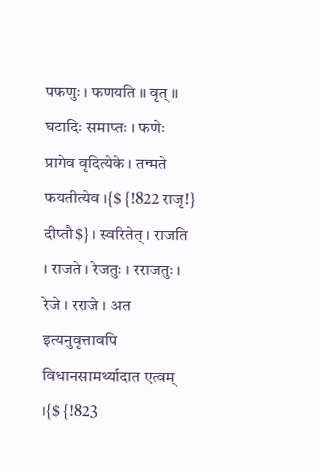पफणुः । फणयति ॥ वृत् ॥ घटादिः समाप्तः । फणेः प्रागेव वृदित्येके । तन्मते फयतीत्येव ।{$ {!822 राजृ!} दीप्तौ$} । स्वरितेत् । राजति । राजते । रेजतुः । रराजतुः । रेजे । रराजे । अत इत्यनुवृत्तावपि विधानसामर्थ्यादात एत्वम् ।{$ {!823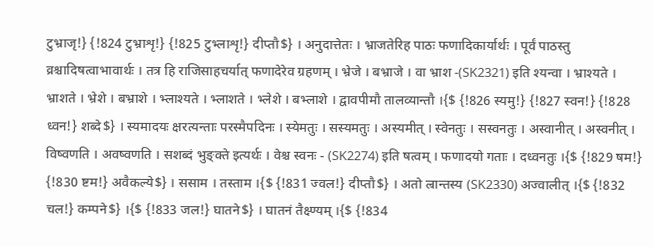टुभ्राजृ!} {!824 टुभ्राशृ!} {!825 टुभ्लाशृ!} दीप्तौ$} । अनुदात्तेतः । भ्राजतेरिह पाठः फणादिकार्यार्थः । पूर्वं पाठस्तु व्रश्चादिषत्वाभावार्थः । तत्र हि राजिसाहचर्यात् फणादेरेव ग्रहणम् । भ्रेजे । बभ्राजे । वा भ्राश -(SK2321) इति श्यन्वा । भ्राश्यते । भ्राशते । भ्रेशे । बभ्राशे । भ्लाश्यते । भ्लाशते । भ्लेशे । बभ्लाशे । द्वावपीमौ तालव्यान्तौ ।{$ {!826 स्यमु!} {!827 स्वन!} {!828 ध्वन!} शब्दे$} । स्यमादयः क्षरत्यन्ताः परस्मैपदिनः । स्येमतुः । सस्यमतुः । अस्यमीत् । स्वेनतुः । सस्वनतुः । अस्वानीत् । अस्वनीत् । विष्वणति । अवष्वणति । सशब्दं भुङ्क्ते इत्यर्थः । वेश्च स्वनः - (SK2274) इति षत्वम् । फणादयो गताः । दध्वनतुः ।{$ {!829 षम!} {!830 ष्टम!} अवैकल्ये$} । ससाम । तस्ताम ।{$ {!831 ज्वल!} दीप्तौ$} । अतो ल्रान्तस्य (SK2330) अज्वालीत् ।{$ {!832 चल!} कम्पने$} ।{$ {!833 जल!} घातने$} । घातनं तैक्ष्ण्यम् ।{$ {!834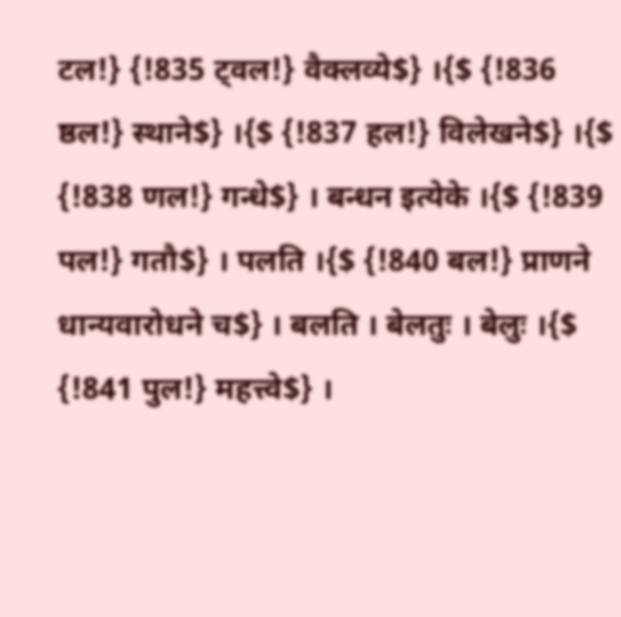टल!} {!835 ट्वल!} वैक्लव्ये$} ।{$ {!836 ष्ठल!} स्थाने$} ।{$ {!837 हल!} विलेखने$} ।{$ {!838 णल!} गन्धे$} । बन्धन इत्येके ।{$ {!839 पल!} गतौ$} । पलति ।{$ {!840 बल!} प्राणने धान्यवारोधने च$} । बलति । बेलतुः । बेलुः ।{$ {!841 पुल!} महत्त्वे$} ।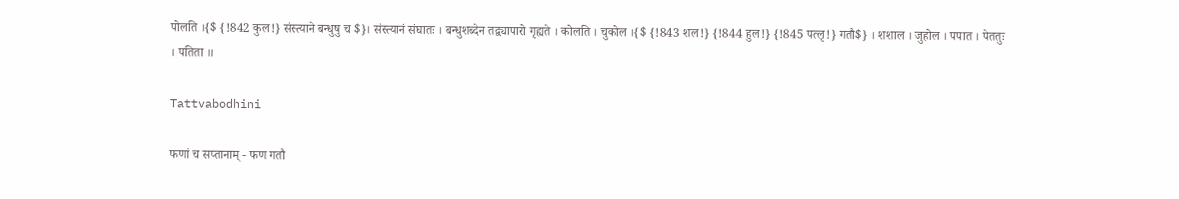पोलति ।{$ {!842 कुल!} संस्त्याने बन्धुषु च $}। संस्त्यानं संघातः । बन्धुशब्देन तद्व्यापारो गृह्यते । कोलति । चुकोल ।{$ {!843 शल!} {!844 हुल!} {!845 पत्लृ!} गतौ$} । शशाल । जुहोल । पपात । पेततुः । पतिता ॥

Tattvabodhini

फणां च सप्तानाम् - फण गतौ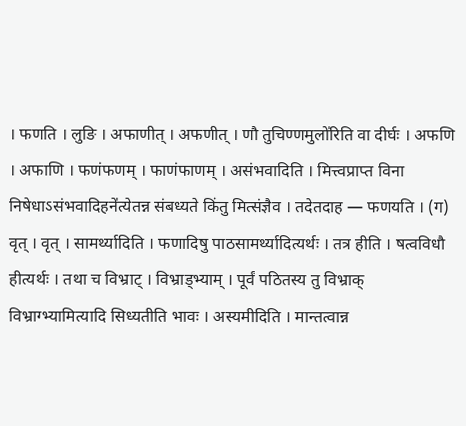। फणति । लुङि । अफाणीत् । अफणीत् । णौ तुचिण्णमुलो॑रिति वा दीर्घः । अफणि । अफाणि । फणंफणम् । फाणंफाणम् । असंभवादिति । मित्त्वप्राप्त विना निषेधाऽसंभवादिहने॑त्येतन्न संबध्यते किंतु मित्संज्ञैव । तदेतदाह — फणयति । (ग) वृत् । वृत् । सामर्थ्यादिति । फणादिषु पाठसामर्थ्यादित्यर्थः । तत्र हीति । षत्वविधौ हीत्यर्थः । तथा च विभ्राट् । विभ्राड्भ्याम् । पूर्वं पठितस्य तु विभ्राक् विभ्राग्भ्यामित्यादि सिध्यतीति भावः । अस्यमीदिति । मान्तत्वान्न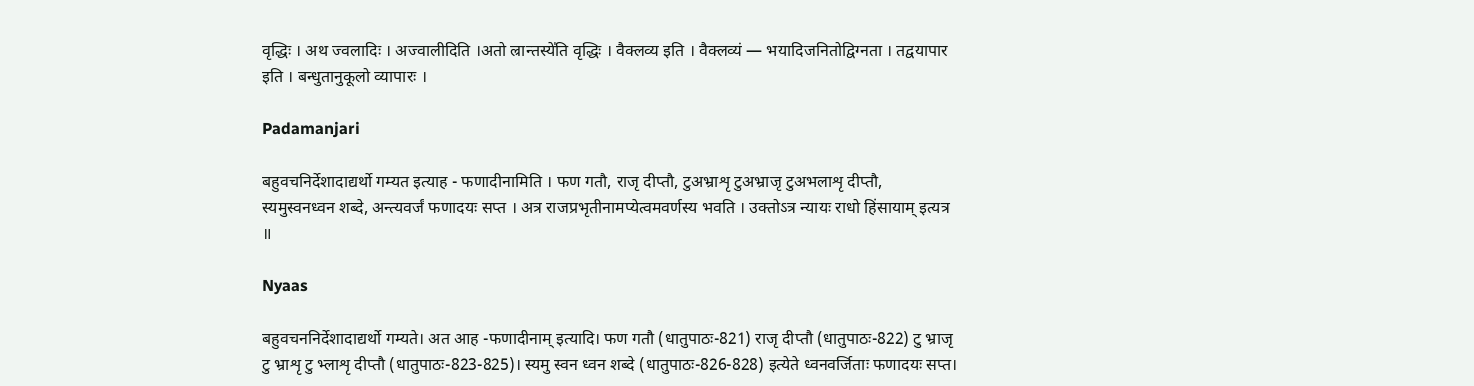वृद्धिः । अथ ज्वलादिः । अज्वालीदिति ।अतो ल्रान्तस्ये॑ति वृद्धिः । वैक्लव्य इति । वैक्लव्यं — भयादिजनितोद्विग्नता । तद्वयापार इति । बन्धुतानुकूलो व्यापारः ।

Padamanjari

बहुवचनिर्देशादाद्यर्थो गम्यत इत्याह - फणादीनामिति । फण गतौ, राजृ दीप्तौ, टुअभ्राशृ टुअभ्राजृ टुअभलाशृ दीप्तौ, स्यमुस्वनध्वन शब्दे, अन्त्यवर्जं फणादयः सप्त । अत्र राजप्रभृतीनामप्येत्वमवर्णस्य भवति । उक्तोऽत्र न्यायः राधो हिंसायाम् इत्यत्र ॥

Nyaas

बहुवचननिर्देशादाद्यर्थो गम्यते। अत आह -फणादीनाम् इत्यादि। फण गतौ (धातुपाठः-821) राजृ दीप्तौ (धातुपाठः-822) टु भ्राजृ टु भ्राशृ टु भ्लाशृ दीप्तौ (धातुपाठः-823-825)। स्यमु स्वन ध्वन शब्दे (धातुपाठः-826-828) इत्येते ध्वनवर्जिताः फणादयः सप्त।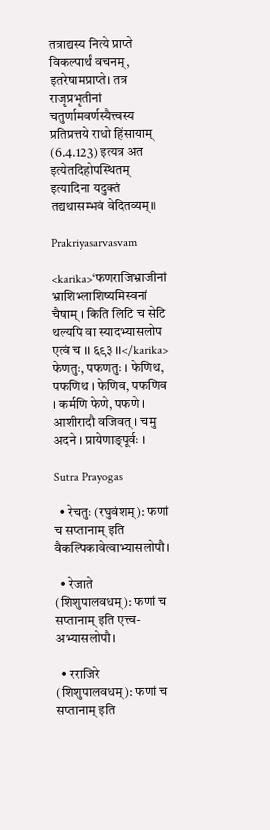तत्राद्यस्य नित्ये प्राप्ते विकल्पार्थं वचनम्, इतरेषामप्राप्ते। तत्र राजृप्रभृतीनां चतुर्णामवर्णस्यैत्त्वस्य प्रतिप्रत्तये राधो हिंसायाम् (6.4.123) इत्यत्र अत इत्येतदिहोपस्थितम् इत्यादिना यदुक्तं तद्यथासम्भवं वेदितव्यम्॥

Prakriyasarvasvam

<karika>‘फणराजिभ्राजीनां भ्राशिभ्लाशिष्यमिस्वनां चैषाम् । किति लिटि च सेटि थल्यपि वा स्यादभ्यासलोप एत्वं च ।। ६९३ ।।</karika> फेणतुः, पफणतुः । फेणिथ, पफणिथ । फेणिव, पफणिव । कर्मणि फेणे, पफणे । आशीरादौ वजिवत् । चमु अदने । प्रायेणाङ्पूर्वः ।

Sutra Prayogas

  • रेचतुः (रघुवंशम्): फणां च सप्तानाम् इति वैकल्पिकावेत्वाभ्यासलोपौ।

  • रेजाते (शिशुपालवधम्): फणां च सप्तानाम् इति एत्त्व-अभ्यासलोपौ।

  • रराजिरे (शिशुपालवधम्): फणां च सप्तानाम् इति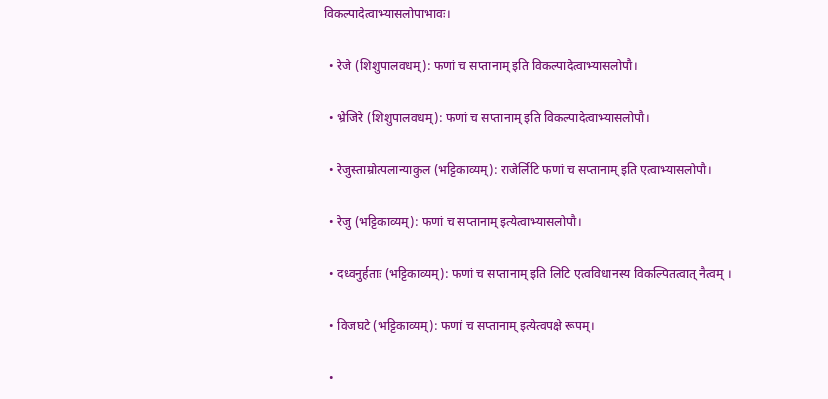विकल्पादेत्वाभ्यासलोपाभावः।

  • रेजे (शिशुपालवधम्): फणां च सप्तानाम् इति विकल्पादेत्वाभ्यासलोपौ।

  • भ्रेजिरे (शिशुपालवधम्): फणां च सप्तानाम् इति विकल्पादेत्वाभ्यासलोपौ।

  • रेजुस्ताम्रोत्पलान्याकुल (भट्टिकाव्यम्): राजेर्लिटि फणां च सप्तानाम् इति एत्वाभ्यासलोपौ।

  • रेजु (भट्टिकाव्यम्): फणां च सप्तानाम् इत्येत्वाभ्यासलोपौ।

  • दध्वनुर्हताः (भट्टिकाव्यम्): फणां च सप्तानाम् इति लिटि एत्वविधानस्य विकल्पितत्वात् नैत्वम् ।

  • विजघटे (भट्टिकाव्यम्): फणां च सप्तानाम् इत्येत्वपक्षे रूपम्।

  •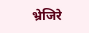भ्रेजिरे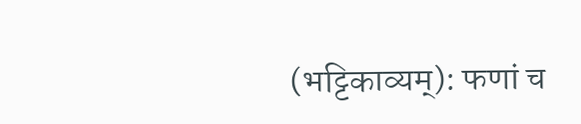(भट्टिकाव्यम्): फणां च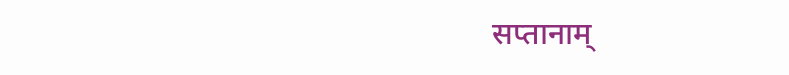सप्तानाम्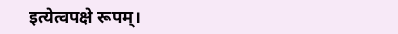इत्येत्वपक्षे रूपम्।